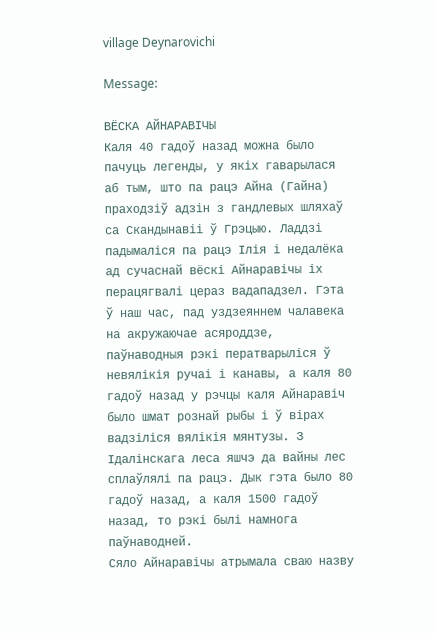village Deynarovichi

Message:

ВЁСКА АЙНАРАВІЧЫ
Каля 40 гадоў назад можна было пачуць легенды, у якіх гаварылася аб тым, што па рацэ Айна (Гайна) праходзіў адзін з гандлевых шляхаў са Скандынавіі ў Грэцыю. Ладдзі падымаліся па рацэ Ілія і недалёка ад сучаснай вёскі Айнаравічы іх перацягвалі цераз вадападзел. Гэта ў наш час, пад уздзеяннем чалавека на акружаючае асяроддзе, паўнаводныя рэкі ператварыліся ў невялікія ручаі і канавы, а каля 80 гадоў назад у рэчцы каля Айнаравіч было шмат рознай рыбы і ў вірах вадзіліся вялікія мянтузы. З Ідалінскага леса яшчэ да вайны лес сплаўлялі па рацэ. Дык гэта было 80 гадоў назад, а каля 1500 гадоў назад, то рэкі былі намнога паўнаводней.
Сяло Айнаравічы атрымала сваю назву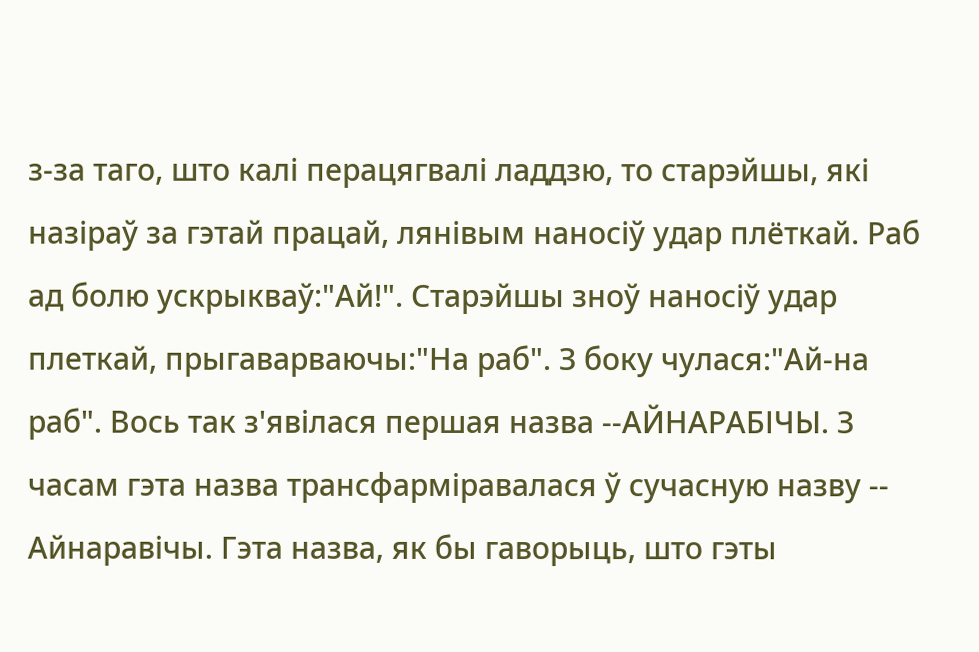з-за таго, што калі перацягвалі ладдзю, то старэйшы, які назіраў за гэтай працай, лянівым наносіў удар плёткай. Раб ад болю ускрыкваў:"Ай!". Старэйшы зноў наносіў удар плеткай, прыгаварваючы:"На раб". З боку чулася:"Ай-на раб". Вось так з'явілася першая назва --АЙНАРАБІЧЫ. З часам гэта назва трансфарміравалася ў сучасную назву -- Айнаравічы. Гэта назва, як бы гаворыць, што гэты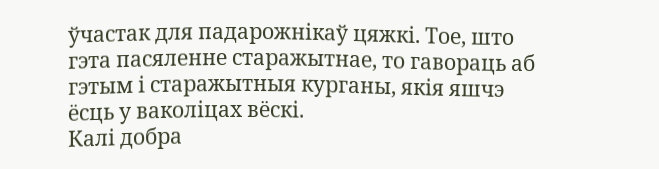ўчастак для падарожнікаў цяжкі. Тое, што гэта пасяленне старажытнае, то гавораць аб гэтым і старажытныя курганы, якія яшчэ ёсць у ваколіцах вёскі.
Калі добра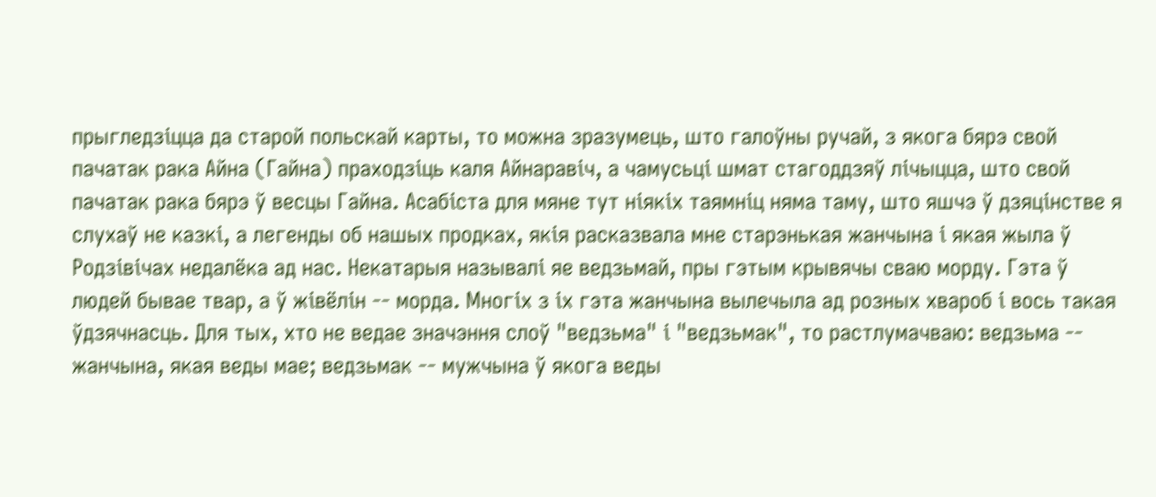прыгледзіцца да старой польскай карты, то можна зразумець, што галоўны ручай, з якога бярэ свой пачатак рака Айна (Гайна) праходзіць каля Айнаравіч, а чамусьці шмат стагоддзяў лічыцца, што свой пачатак рака бярэ ў весцы Гайна. Асабіста для мяне тут ніякіх таямніц няма таму, што яшчэ ў дзяцінстве я слухаў не казкі, а легенды об нашых продках, якія расказвала мне старэнькая жанчына і якая жыла ў Родзівічах недалёка ад нас. Некатарыя называлі яе ведзьмай, пры гэтым крывячы сваю морду. Гэта ў людей бывае твар, а ў жівёлін -- морда. Многіх з іх гэта жанчына вылечыла ад розных хвароб і вось такая ўдзячнасць. Для тых, хто не ведае значэння слоў "ведзьма" і "ведзьмак", то растлумачваю: ведзьма -- жанчына, якая веды мае; ведзьмак -- мужчына ў якога веды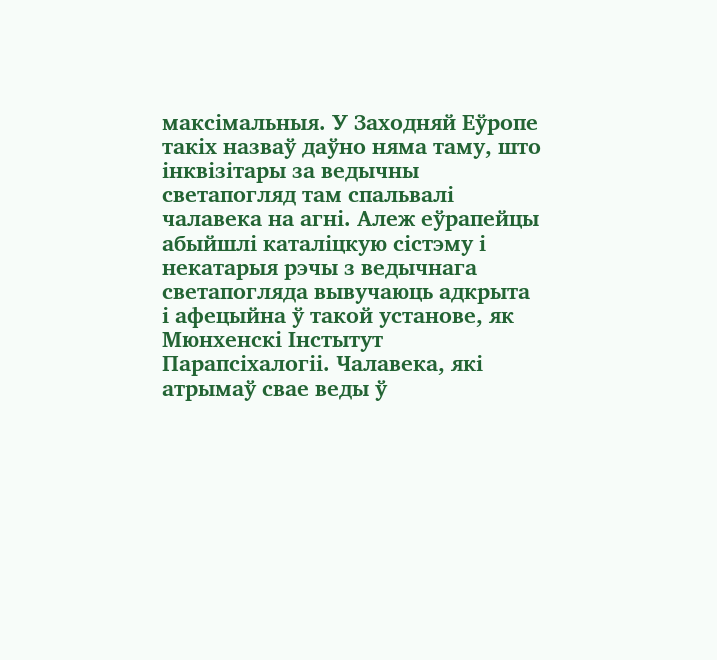максімальныя. У Заходняй Еўропе такіх назваў даўно няма таму, што інквізітары за ведычны светапогляд там спальвалі чалавека на агні. Алеж еўрапейцы абыйшлі каталіцкую сістэму і некатарыя рэчы з ведычнага светапогляда вывучаюць адкрыта і афецыйна ў такой установе, як Мюнхенскі Інстытут Парапсіхалогіі. Чалавека, які атрымаў свае веды ў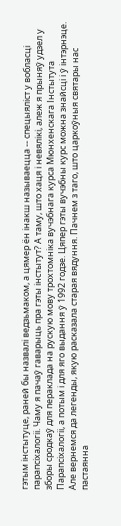гэтым інстытуце, раней бы назвалі ведзьмаком, а цямер ён інакш называецца -- спецыяліст у вобласці парапсіхалогіі. Чаму я пачаў гаварыць пра гэты інстытут? А таму, што хаця і невялікі, алеж я прыняў удзел у зборы сродкаў для пераклада на рускую мову трохтомніка вучэбнага курса Мюнхенскага Інстытута Парапсіхалогіі, а потым і для яго выдання ў 1992 годзе. Цяпер гэты вучэбны курс можна знайсці і ў інтэрнэце.
Але вернемся да легенды, якую расказала старая вядуння. Пачнем з таго, што царкоўныя святары нас пастаянна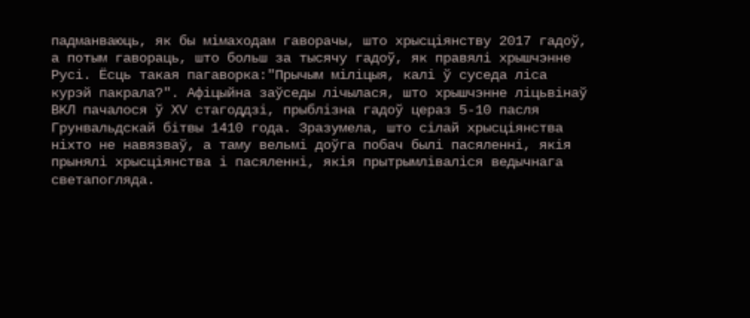падманваюць, як бы мімаходам гаворачы, што хрысціянству 2017 гадоў, а потым гавораць, што больш за тысячу гадоў, як правялі хрышчэнне Русі. Ёсць такая пагаворка:"Прычым міліцыя, калі ў суседа ліса курэй пакрала?". Афіцыйна заўседы лічылася, што хрышчэнне ліцьвінаў ВКЛ пачалося ў ХV стагоддзі, прыблізна гадоў цераз 5-10 пасля Грунвальдскай бітвы 1410 года. Зразумела, што сілай хрысціянства ніхто не навязваў, а таму вельмі доўга побач былі пасяленні, якія прынялі хрысціянства і пасяленні, якія прытрымліваліся ведычнага светапогляда.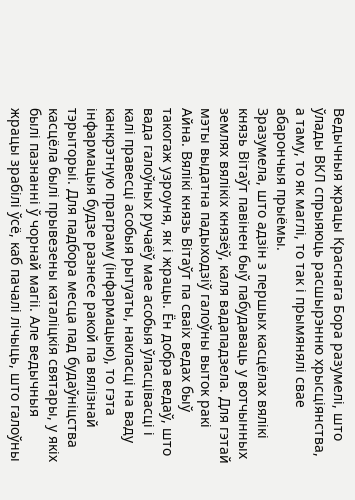Ведычныя жрацы Краснага Бора разумелі, што ўлады ВКЛ спрыяюць расшырэнню хрысціянства, а таму, то як маглі, то так і прымянялі свае абарончыя прыёмы.
Зразумела, што адзін з першых касцёлах вялікі князь Вітаўт павінен быў пабудаваць у вотчынных землях вялікіх князёў, каля вадападзела. Для гэтай мэты выдатна падыходзіў галоўны выток ракі Айна. Вялікі князь Вітаўт па сваіх ведах быў такогаж узроуня, як і жрацы. Ён добра ведаў, што вада галоўных ручаёў мае асобыя ўласцівасці і калі правесці асобыя рытуаты, накласці на ваду канкрэтную праграму (інфармацыю), то гэта інфармацыя будзе разнесе ракой па вялізнай тэрыторыі. Для падбора месца пад будаўніцства касцёла былі прывезены каталіцкія святары, у якіх былі пазнанні ў чорнай магіі. Але ведычныя жрацы зрабілі ўсё, каб пачалі лічыць, што галоўны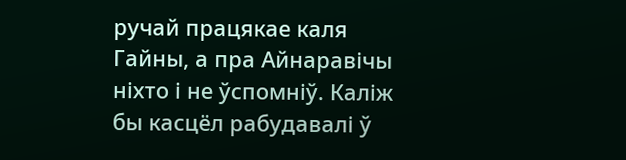ручай працякае каля Гайны, а пра Айнаравічы ніхто і не ўспомніў. Каліж бы касцёл рабудавалі ў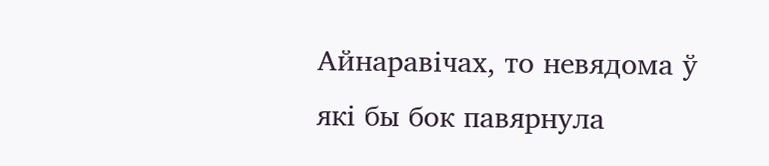Айнаравічах, то невядома ў які бы бок павярнула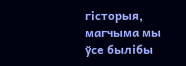гісторыя, магчыма мы ўсе былібы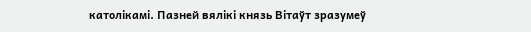католікамі. Пазней вялікі князь Вітаўт зразумеў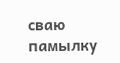сваю памылку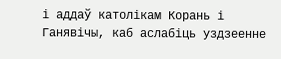і аддаў католікам Корань і Ганявічы, каб аслабіць уздзеенне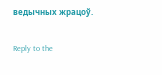ведычных жрацоў.

Reply to the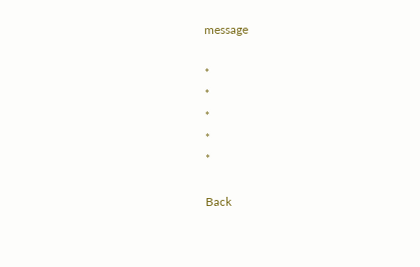message

*
*
*
*
*

Back